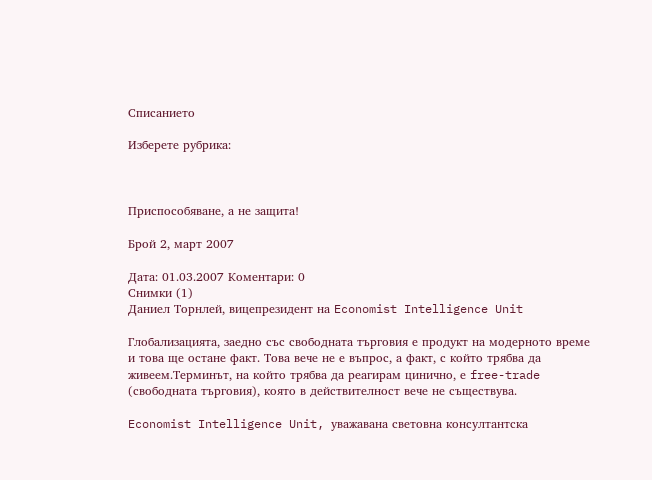Списанието

Изберете рубрика:



Приспособяване, а не защита!

Брой 2, март 2007

Дата: 01.03.2007 Коментари: 0
Снимки (1)
Даниел Торнлей, вицепрезидент на Economist Intelligence Unit

Глобализацията, заедно със свободната търговия е продукт на модерното време и това ще остане факт. Това вече не е въпрос, а факт, с който трябва да живеем.Терминът, на който трябва да реагирам цинично, е free-trade (свободната търговия), която в действителност вече не съществува.

Economist Intelligence Unit, уважавана световна консултантска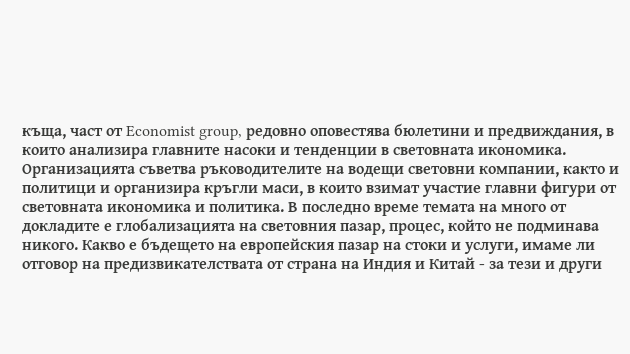къща, част от Economist group, редовно оповестява бюлетини и предвиждания, в които анализира главните насоки и тенденции в световната икономика. Организацията съветва ръководителите на водещи световни компании, както и политици и организира кръгли маси, в които взимат участие главни фигури от световната икономика и политика. В последно време темата на много от докладите е глобализацията на световния пазар, процес, който не подминава никого. Какво е бъдещето на европейския пазар на стоки и услуги, имаме ли отговор на предизвикателствата от страна на Индия и Китай - за тези и други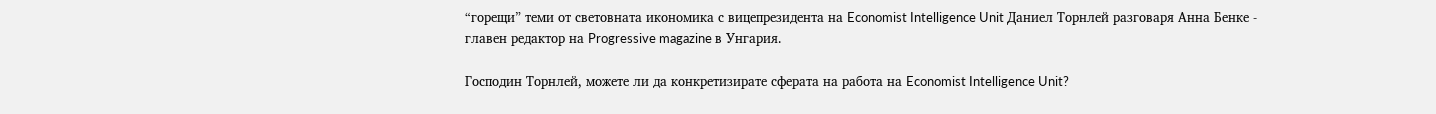“горещи” теми от световната икономика с вицепрезидента на Economist Intelligence Unit Даниел Торнлей разговаря Анна Бенке - главен редактор на Progressive magazine в Унгария.

Господин Торнлей, можете ли да конкретизирате сферата на работа на Economist Intelligence Unit?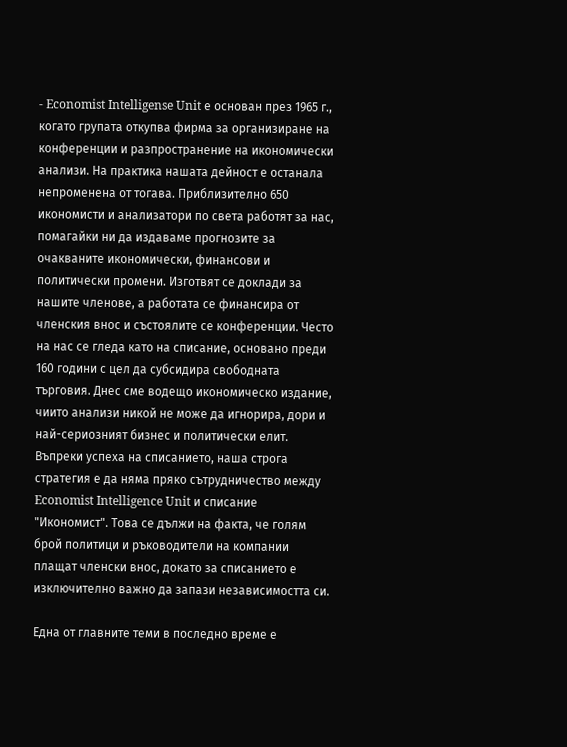- Economist Intelligense Unit е основан през 1965 г., когато групата откупва фирма за организиране на конференции и разпространение на икономически анализи. На практика нашата дейност е останала непроменена от тогава. Приблизително 650 икономисти и анализатори по света работят за нас, помагайки ни да издаваме прогнозите за очакваните икономически, финансови и политически промени. Изготвят се доклади за нашите членове, а работата се финансира от членския внос и състоялите се конференции. Често на нас се гледа като на списание, основано преди 160 години с цел да субсидира свободната търговия. Днес сме водещо икономическо издание, чиито анализи никой не може да игнорира, дори и най-сериозният бизнес и политически елит. Въпреки успеха на списанието, наша строга стратегия е да няма пряко сътрудничество между Economist Intelligence Unit и списание "Икономист". Това се дължи на факта, че голям брой политици и ръководители на компании плащат членски внос, докато за списанието е изключително важно да запази независимостта си.

Една от главните теми в последно време е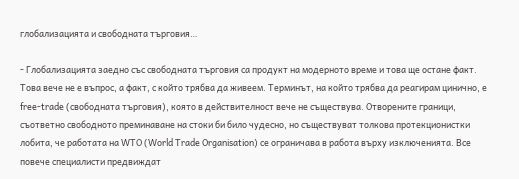глобализацията и свободната търговия…

- Глобализацията заедно със свободната търговия са продукт на модерното време и това ще остане факт. Това вече не е въпрос, а факт, с който трябва да живеем. Терминът, на който трябва да реагирам цинично, е free-trade (свободната търговия), която в действителност вече не съществува. Отворените граници, съответно свободното преминаване на стоки би било чудесно, но съществуват толкова протекционистки лобита, че работата на WTO (World Trade Organisation) се ограничава в работа върху изключенията. Все повече специалисти предвиждат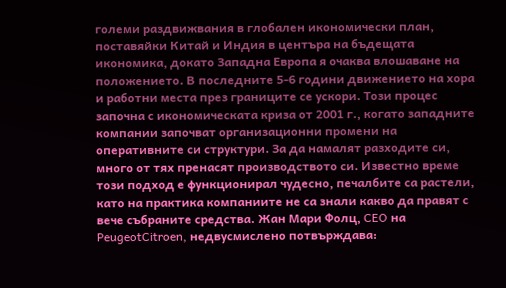големи раздвижвания в глобален икономически план, поставяйки Китай и Индия в центъра на бъдещата икономика, докато Западна Европа я очаква влошаване на положението. В последните 5-6 години движението на хора и работни места през границите се ускори. Този процес започна с икономическата криза от 2001 г., когато западните компании започват организационни промени на оперативните си структури. За да намалят разходите си, много от тях пренасят производството си. Известно време този подход е функционирал чудесно, печалбите са растeли, като на практика компаниите не са знали какво да правят с вече събраните средства. Жан Мари Фолц, CEO на PeugeotCitroen, недвусмислено потвърждава: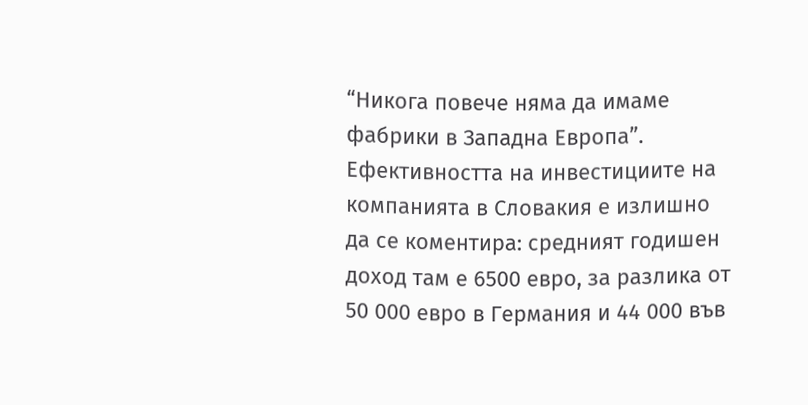“Никога повече няма да имаме фабрики в Западна Европа”. Ефективността на инвестициите на компанията в Словакия е излишно да се коментира: средният годишен доход там е 6500 евро, за разлика от 50 000 евро в Германия и 44 000 във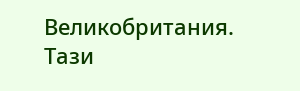Великобритания. Тази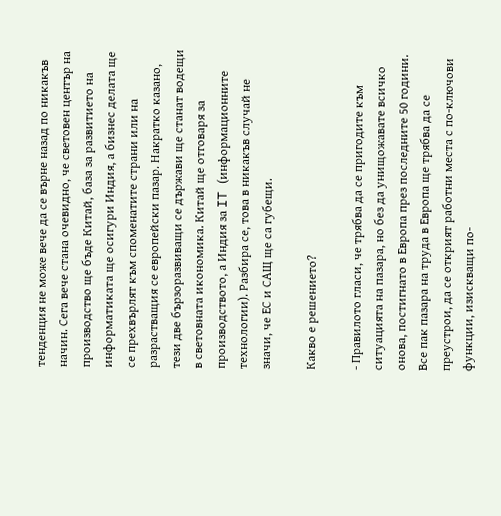тенденция не може вече да се върне назад по никакъв начин. Сега вече стана очевидно, че световен център на производство ще бъде Китай, база за развитието на информатиката ще осигури Индия, а бизнес делата ще се прехвърлят към споменатите страни или на разрастващия се европейски пазар. Накратко казано, тези две бързоразвиващи се държави ще станат водещи в световната икономика. Китай ще отговаря за производството, а Индия за IT (информационните технологии). Разбира се, това в никакъв случай не значи, че ЕС и САЩ ще са губещи.

Какво е решението?

- Правилото гласи, че трябва да се пригодите към ситуацията на пазара, но без да унищожавате всичко онова, постигнато в Европа през последните 50 години. Все пак пазара на труда в Европа ще трябва да се преустрои, да се открият работни места с по-ключови функции, изискващи по-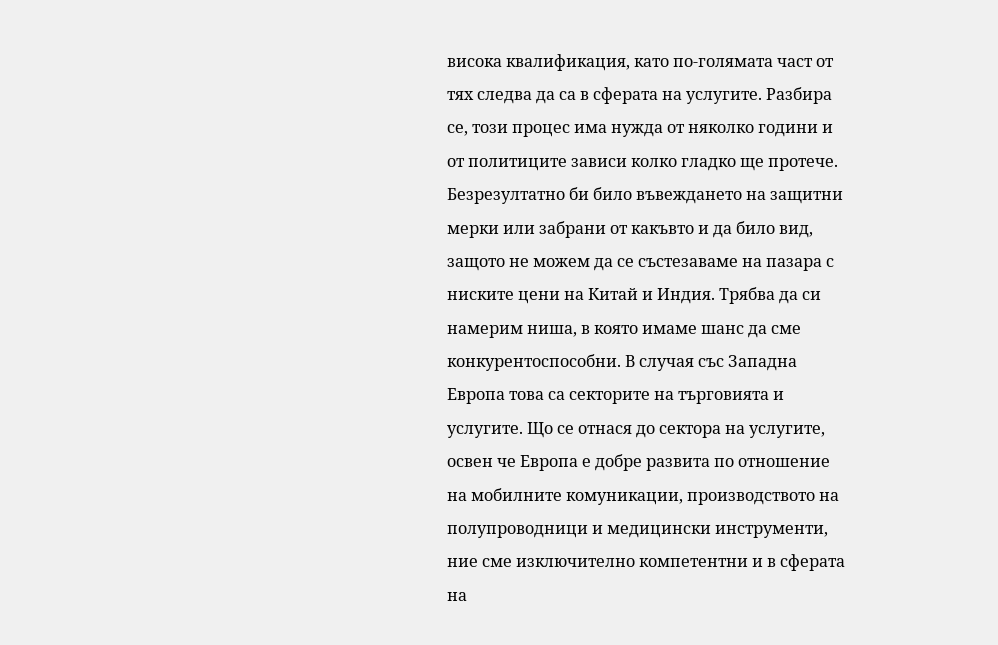висока квалификация, като по-голямата част от тях следва да са в сферата на услугите. Разбира се, този процес има нужда от няколко години и от политиците зависи колко гладко ще протече. Безрезултатно би било въвеждането на защитни мерки или забрани от какъвто и да било вид, защото не можем да се състезаваме на пазара с ниските цени на Китай и Индия. Трябва да си намерим ниша, в която имаме шанс да сме конкурентоспособни. В случая със Западна Европа това са секторите на търговията и услугите. Що се отнася до сектора на услугите, освен че Европа е добре развита по отношение на мобилните комуникации, производството на полупроводници и медицински инструменти, ние сме изключително компетентни и в сферата на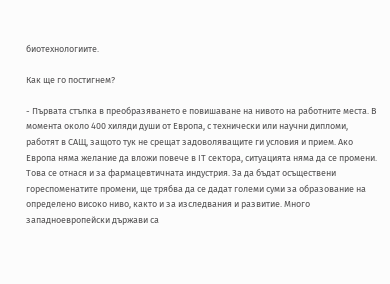биотехнологиите.

Как ще го постигнем?

- Първата стъпка в преобразяването е повишаване на нивото на работните места. В момента около 400 хиляди души от Европа, с технически или научни дипломи, работят в САЩ, защото тук не срещат задоволяващите ги условия и прием. Ако Европа няма желание да вложи повече в IT сектора, ситуацията няма да се промени. Това се отнася и за фармацевтичната индустрия. За да бъдат осъществени гореспоменатите промени, ще трябва да се дадат големи суми за образование на определено високо ниво, както и за изследвания и развитие. Много западноевропейски държави са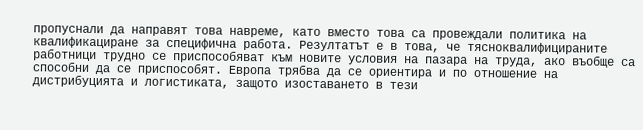пропуснали да направят това навреме, като вместо това са провеждали политика на квалификациране за специфична работа. Резултатът е в това, че тясноквалифицираните работници трудно се приспособяват към новите условия на пазара на труда, ако въобще са способни да се приспособят. Европа трябва да се ориентира и по отношение на дистрибуцията и логистиката, защото изоставането в тези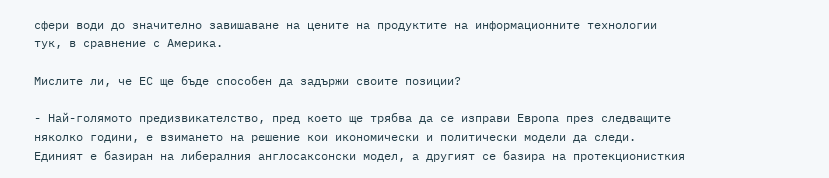сфери води до значително завишаване на цените на продуктите на информационните технологии тук, в сравнение с Америка.

Мислите ли, че ЕС ще бъде способен да задържи своите позиции?

- Най-голямото предизвикателство, пред което ще трябва да се изправи Европа през следващите няколко години, е взимането на решение кои икономически и политически модели да следи. Единият е базиран на либералния англосаксонски модел, а другият се базира на протекционисткия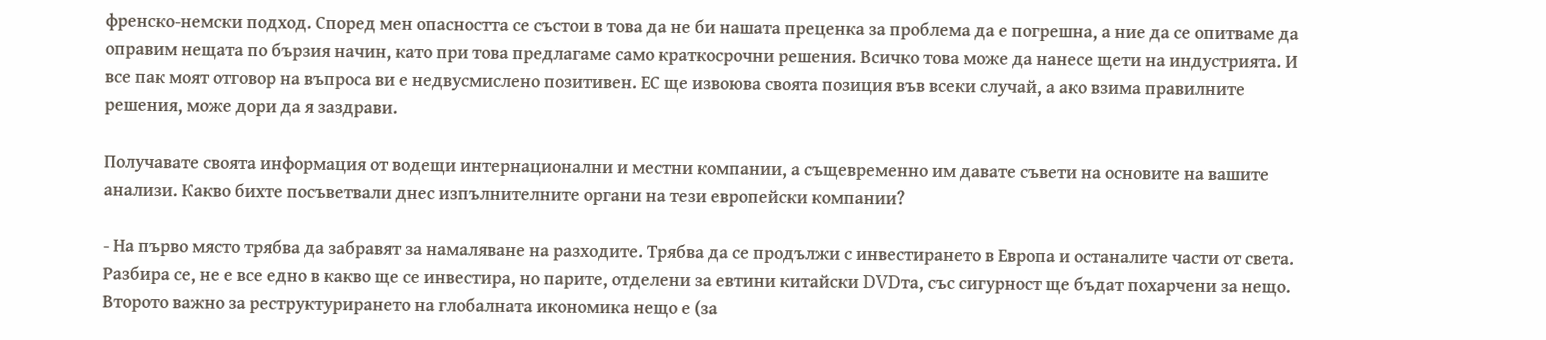френско-немски подход. Според мен опасността се състои в това да не би нашата преценка за проблема да е погрешна, а ние да се опитваме да оправим нещата по бързия начин, като при това предлагаме само краткосрочни решения. Всичко това може да нанесе щети на индустрията. И все пак моят отговор на въпроса ви е недвусмислено позитивен. ЕС ще извоюва своята позиция във всеки случай, а ако взима правилните решения, може дори да я заздрави.

Получавате своята информация от водещи интернационални и местни компании, а същевременно им давате съвети на основите на вашите анализи. Какво бихте посъветвали днес изпълнителните органи на тези европейски компании?

- На първо място трябва да забравят за намаляване на разходите. Трябва да се продължи с инвестирането в Европа и останалите части от света. Разбира се, не е все едно в какво ще се инвестира, но парите, отделени за евтини китайски DVDта, със сигурност ще бъдат похарчени за нещо. Второто важно за реструктурирането на глобалната икономика нещо е (за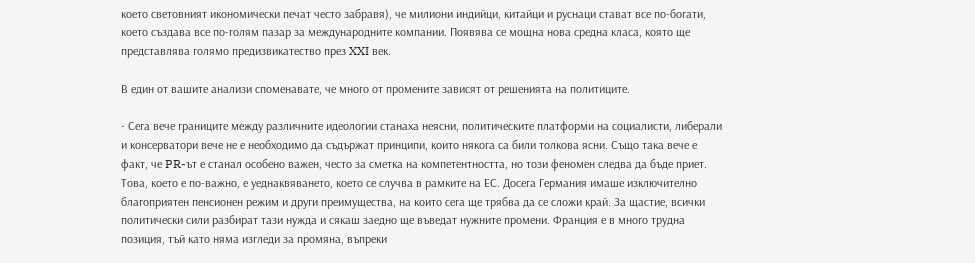което световният икономически печат често забравя), че милиони индийци, китайци и руснаци стават все по-богати, което създава все по-голям пазар за международните компании. Появява се мощна нова средна класа, която ще представлява голямо предизвикатество през XXI век.

В един от вашите анализи споменавате, че много от промените зависят от решенията на политиците.

- Сега вече границите между различните идеологии станаха неясни, политическите платформи на социалисти, либерали и консерватори вече не е необходимо да съдържат принципи, които някога са били толкова ясни. Също така вече е факт, че PR-ът е станал особено важен, често за сметка на компетентността, но този феномен следва да бъде приет. Това, което е по-важно, е уеднаквяването, което се случва в рамките на ЕС. Досега Германия имаше изключително благоприятен пенсионен режим и други преимущества, на които сега ще трябва да се сложи край. За щастие, всички политически сили разбират тази нужда и сякаш заедно ще въведат нужните промени. Франция е в много трудна позиция, тъй като няма изгледи за промяна, въпреки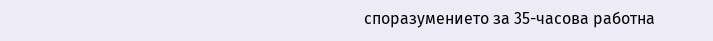споразумението за 35-часова работна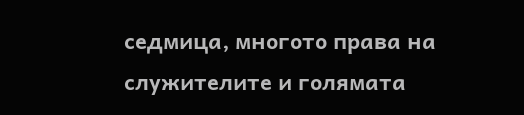седмица, многото права на служителите и голямата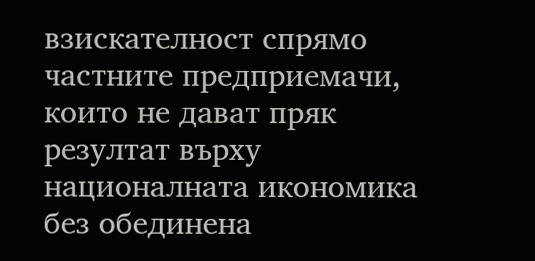взискателност спрямо частните предприемачи, които не дават пряк резултат върху националната икономика без обединена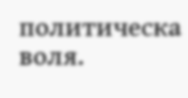политическа воля.